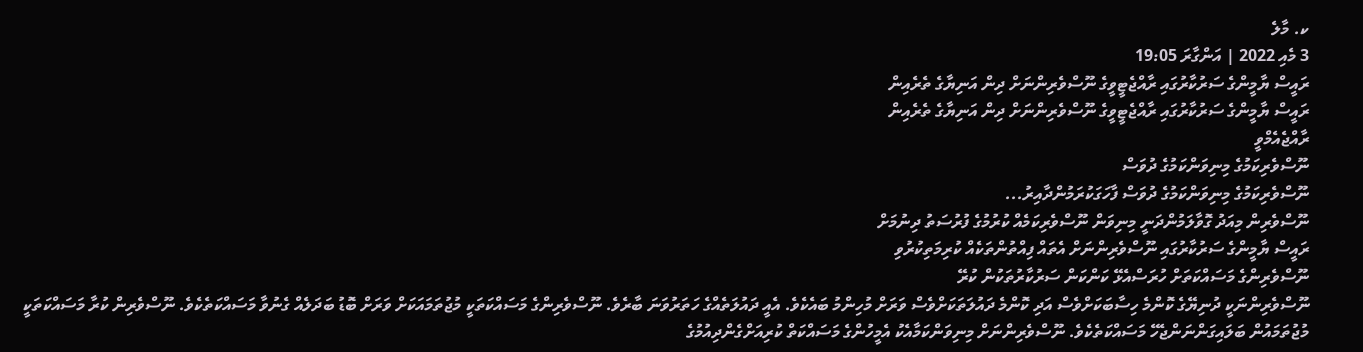ކ. މާލެ
3 މެއި 2022 | އަންގާރަ 19:05
ރައީސް ޔާމީންގެ ސަރުކާރުގައި ރާއްޖެޓީވީގެ ނޫސްވެރިންނަށް ދިން އަނިޔާގެ ތެރެއިން
ރައީސް ޔާމީންގެ ސަރުކާރުގައި ރާއްޖެޓީވީގެ ނޫސްވެރިންނަށް ދިން އަނިޔާގެ ތެރެއިން
ރާއްޖެއެމްވީ
ނޫސްވެރިކަމުގެ މިނިވަންކަމުގެ ދުވަސް
ނޫސްވެރިކަމުގެ މިނިވަންކަމުގެ ދުވަސް ފާހަގަކުރަމުންދާއިރު...
ނޫސްވެރިން މިއަދު ގޮވާލަމުންދަނީ މިނިވަން ނޫސްވެރިކަމެއް ކުރުމުގެ ފުރުސަތު ދިނުމަށް
ރައީސް ޔާމީންގެ ސަރުކާރުގައި ނޫސްވެރިންނަށް އެތައް ފިއްތުންތަކެއް ކުރިމަތިކުރުވި
ނޫސްވެރިންގެ މަސައްކަތަށް ހުރަސްއެޅޭ ކަންކަން ސަރުކާރުތަކުން ކުރޭ
ނޫސްވެރިންނަކީ ދުނިޔޭގެ ކޮންމެ ހިސާބަކަށްވެސް އަދި ކޮންމެ ދައުލަތަކަށްވެސް ވަރަށް މުހިންމު ބައެކެވެ. އެއީ ދައުލަތެއްގެ ހަތަރުވަނަ ބާރެވެ. ނޫސްވެރިންގެ މަސައްކަތަކީ މުޖުތަމައަކަށް ވަރަށް ބޮޑު ބަދަލެއް ގެނުވާ މަސައްކަތެކެވެ. ނޫސްވެރިން ކުރާ މަސައްކަތަކީ މުޖުތަމައުން ބަލައިގަންނަންޖެހޭ މަސައްކަތެކެވެ. ނޫސްވެރިންނަށް މިނިވަންކަމާއެކު އެމީހުންގެ މަސައްކަތް ކުރިއަށްގެންދިއުމުގެ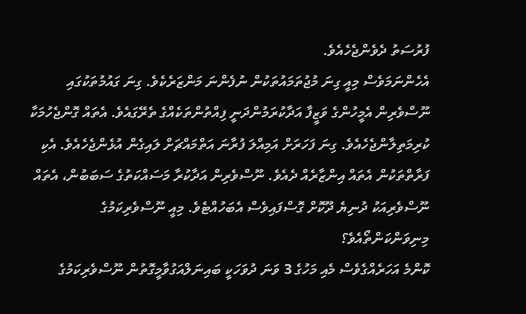ފުރުސަތު ދެވެންޖެހެއެވެ.
އެހެންނަމަވެސް މިއީ ގިނަ މުޖުތަމައުތަކުން ނުފެންނަ މަންޒަރެކެވެ. ގިނަ ގައުމުތަކުގައި ނޫސްވެރިން އެމީހުންގެ ވަޒީފާ އަދާކުރަމުންދަނީ ފިއްތުންތަކެއްގެ ތެރޭގައެވެ. އެތައް ގޮންޖެހުމަކާ ކުރިމަތިލާންޖެހެއެވެ. ގިނަ ފަހަރަށް އަމިއްލަ ފުރާނަ އަތްމައްޗަށް ލައިގެން އުޅެންޖެހެއެވެ. އެކި ފަރާތްތަކުން އެތައް އިންޒާރެއް ދެއެވެ. ނޫސްވެރިން އަދާކުރާ މަސައްކަތުގެ ސަބަބުން، އެތައް ނޫސްވެރިއަކު ދުނިޔެ ދޫކޮށް ގޮސްފައިވެސް އެބަހުއްޓެވެ. މިއީ ނޫސްވެރިކަމުގެ މިނިވަންކަންތޯއެވެ؟
ކޮންމެ އަހަރެއްގެވެސް މެއި މަހުގެ 3 ވަނަ ދުވަހަކީ ބައިނަލްއަގުވާމީގޮތުން ނޫސްވެރިކަމުގެ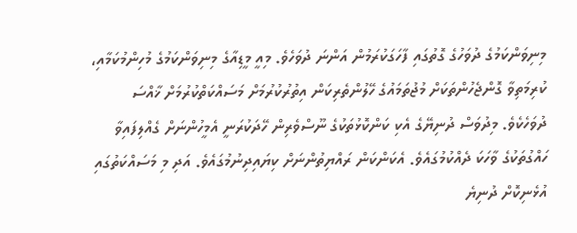މިނިވަންކަމުގެ ދުވަހުގެ ގޮތުގައި ފާހަގަކުރަމުން އަންނަ ދުވަހެވެ. މިއީ މީޑިއާގެ މިނިވަންކަމުގެ މުހިންމުކަމާއި، ކުރިމަތިވާ ގޮންޖެހުންތަކަށް މުޖުތަމައުގެ ހޭލުންތެރިކަން އިތުރުކުރުމަށް މަސައްކަތްކުރުމަށް ޚާއްސަ ދުވަހެކެވެ. މިދުވަސް ދުނިޔޭގެ އެކި ކަންކޮޅުތަކުގެ ނޫސްވެރިން ހޭދަކުރަނީ އެމީހުންނަށް ގެއްލިފައިވާ ހައްގުތަކުގެ ވާހަކަ ދެއްކުމުގައެވެ. އެކަންކަން ރައްޔިތުންނަށް ކިޔައިދިނުމުގައެވެ. އަދި މި މަސައްކަތުގައި އުޅެނިކޮށް ދުނިޔެ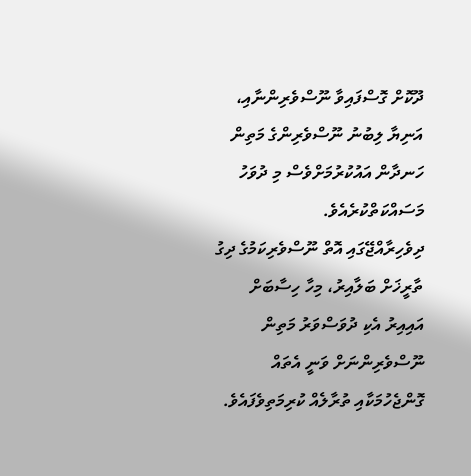ދޫކޮށް ގޮސްފައިވާ ނޫސްވެރިންނާއި، އަނިޔާ ލިބުނު ނޫސްވެރިންގެ މަތިން ހަނދާން އައުކުރުމަށްވެސް މި ދުވަހު މަސައްކަތްކުރެއެވެ.
ދިވެހިރާއްޖޭގައި އޮތް ނޫސްވެރިކަމުގެ ދިގު ތާރީޚަށް ބަލާއިރު، މިހާ ހިސާބަށް އައިއިރު އެކި ދުވަސްވަރު މަތިން ނޫސްވެރިންނަށް ވަނީ އެތައް ގޮންޖެހުމަކާއި ތުރާލެއް ކުރިމަތިވެފައެވެ.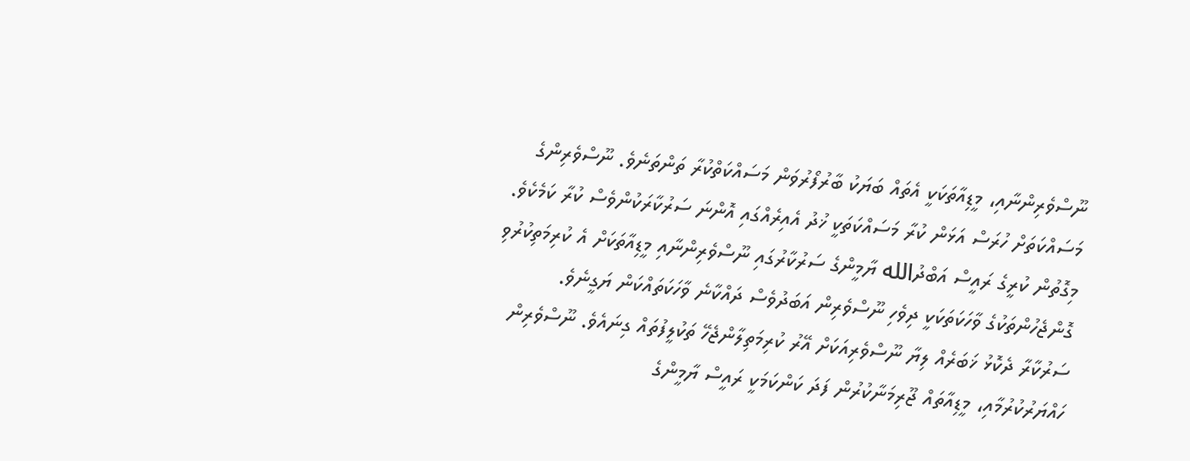ނޫސްވެރިންނާއި، މީޑިއާތަކަކީ އެތައް ބަޔަކު ބާރުފޯރުވަން މަސައްކަތްކުރާ ތަންތަނެވެ. ނޫސްވެރިންގެ މަސައްކަތަށް ހުރަސް އަޅަން ކުރާ މަސައްކަތަކީ ޚުދު އެއިރެއްގައި އޮންނަ ސަރުކާރަކުންވެސް ކުރާ ކަމެކެވެ. މިގޮތުން ކުރީގެ ރައީސް އަބްދުالله ޔާމީންގެ ސަރުކާރުގައި ނޫސްވެރިންނާއި މީޑިއާތަކަށް އެ ކުރިމަތިކުރުވި ގޮންޖެހުންތަކުގެ ވާހަކަތަކަކީ ދިވެހި ނޫސްވެރިން އަބަދުވެސް ދައްކާނެ ވާހަކަތައްކަން ޔަގީނެވެ.
ސަރުކާރާ ދެކޮޅު ޚަބަރެއް ލިޔާ ނޫސްވެރިއަކަށް އޭރު ކުރިމަތިލާންޖެހޭ ތަކުލީފުތައް ގިނައެވެ. ނޫސްވެރިން ހައްޔަރުކުރުމާއި، މީޑިއާތައް ޖޫރިމަނާކުރުން ފަދަ ކަންކަމަކީ ރައީސް ޔާމީންގެ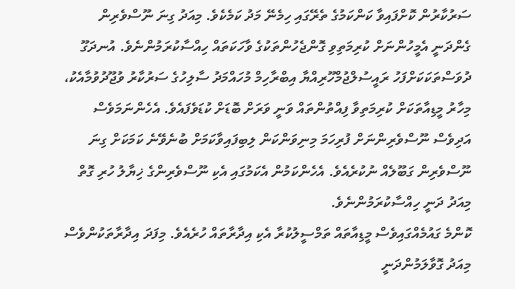ސަރުކާރުން ކޮށްފައިވާ ކަންކަމުގެ ތެރޭގައި ހިމެނޭ މަދު ކަމެކެވެ. މިއަދު ގިނަ ނޫސްވެރިން ގެންދަނީ އެމީހުންނަށް ކުރިމަތިވި ގޮންޖެހުންތަކުގެ ވާހަކަތައް ހިއްސާކުރަމުންނެވެ. އުނދަގޫ ދުވަސްތަކަކަށްފަހު ރައީސުލްޖުމްހޫރިއްޔާ އިބްރާހިމް މުހައްމަދު ސާލިހުގެ ސަރުކާރު ވުޖޫދުވުމާއެކު، މިހާރު މީޑިއާތަކަށް ކުރިމަތިވާ ފިއްތުންތައް ވަނީ ވަރަށް ބޮޑަށް ކުޑަވެފައެވެ. އެހެންނަމަވެސް އަދިވެސް ނޫސްވެރިންނަށް ފުރިހަމަ މިނިވަންކަން ލިބިފައިވާކަމަށް ބުނެވޭނެ ކަމަކަށް ގިނަ ނޫސްވެރިން ގަބޫލެއް ނުކުރެއެވެ. އެހެންކަމުން އެކަމުގައި އެކި ނޫސްވެރިންގެ ޚިޔާލު ހުރި ގޮތް މިއަދު ދަނީ ހިއްސާކުރަމުންނެވެ.
ކޮންމެ ގައުމެއްގައިވެސް މީޑިއާތައް ތަމްސީލުކުރާ އެކި އިދާރާތައް ހުރެއެވެ. މިފަދަ އިދާރާތަކުންވެސް މިއަދު ގޮވާލަމުންދަނީ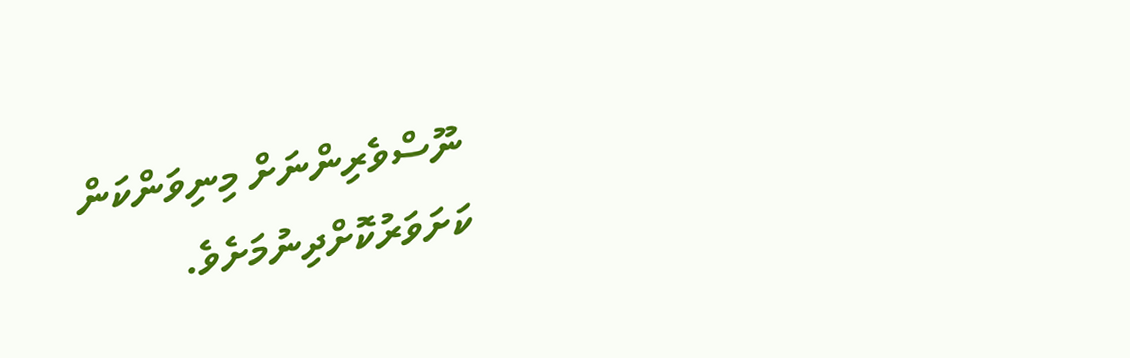ނޫސްވެރިންނަށް މިނިވަންކަން ކަށަވަރުކޮށްދިނުމަށެވެ.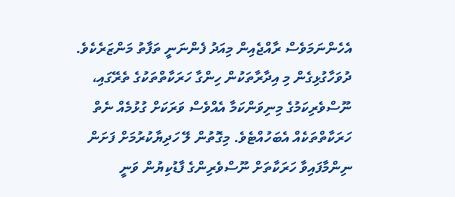އެހެންނަމަވެސް ރާއްޖެއިން މިއަދު ފެންނަނީ ތަފާތު މަންޒަރެކެވެ. ދުވަހާގުޅިގެން މި އިދާރާތަކުން ހިންގާ ހަރަކާތްތަކުގެ ތެރޭގައި، ނޫސްވެރިކަމުގެ މިނިވަންކަމާ އެއްވެސް ވަރަކަށް ގުޅުމެއް ނެތް ހަރަކާތްތަކެއް އެބަހުއްޓެވެ. މިގޮތުން ލޭ ހަދިޔާކުރުމަށް ފަށަން ނިންމާފައިވާ ހަރަކާތަށް ނޫސްވެރިންގެ ފާޑުކިޔުން ވަނީ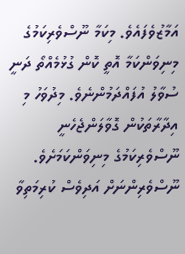އަމާޒުވެފައެވެ. މިކަމާ ނޫސްވެރިކަމުގެ މިނިވަންކަމާ އޮތީ ކޮން ގުޅުމެއްތޯ ދަނީ ސުވާލު އުފައްދަމުންނެވެ. މިދުވަހު މި އިދާރާތަކުން ގޮވާލަންޖެހެނީ ނޫސްވެރިކަމުގެ މިނިވަންކަމަށެވެ. ނޫސްވެރިންނަށް އަދިވެސް ކުރިމަތިވާ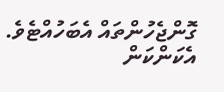ގޮންޖެހުންތައް އެބަހުއްޓެވެ. އެކަންކަން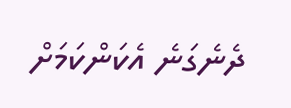ދެނެގަނެ އެކަންކަމަށް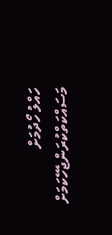ހައްލު ހޯދުމަށް މަސައްކަތްކުރަންޖެހޭކަމަށް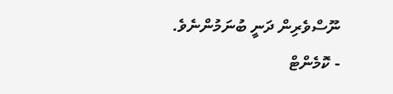ނޫސްވެރިން ދަނީ ބުނަމުންނެވެ.
- ކޮމެންޓް